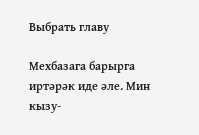Выбрать главу

Мехбазага барырга иртәрәк иде әле. Мин кызу-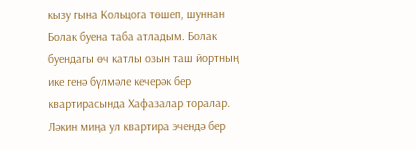кызу гына Кольцога төшеп, шуннан Болак буена таба атладым. Болак буендагы өч катлы озын таш йортның ике генә бүлмәле кечерәк бер квартирасында Хафазалар торалар. Ләкин миңа ул квартира эчендә бер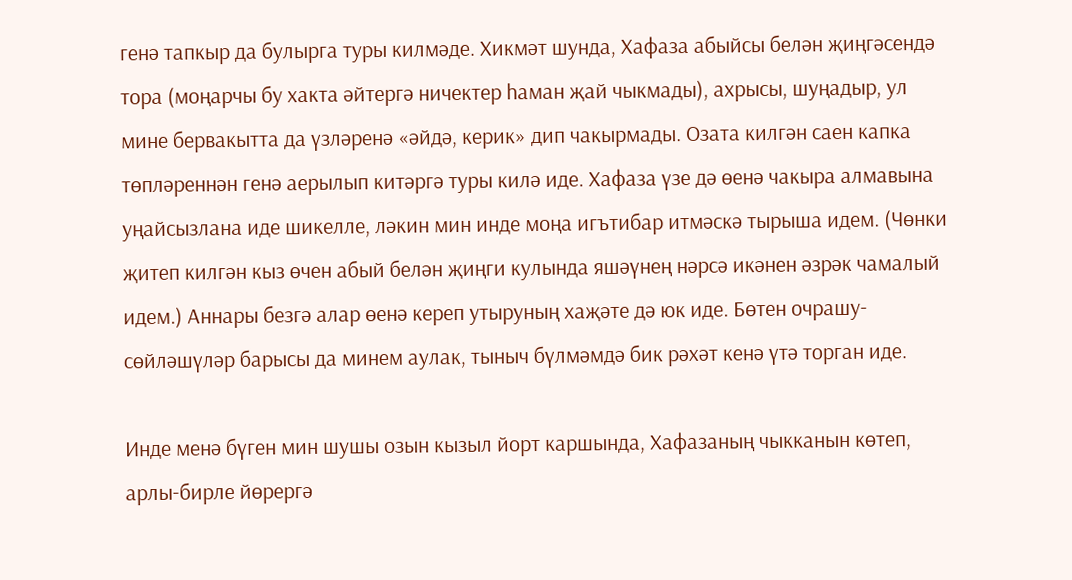генә тапкыр да булырга туры килмәде. Хикмәт шунда, Хафаза абыйсы белән җиңгәсендә тора (моңарчы бу хакта әйтергә ничектер һаман җай чыкмады), ахрысы, шуңадыр, ул мине бервакытта да үзләренә «әйдә, керик» дип чакырмады. Озата килгән саен капка төпләреннән генә аерылып китәргә туры килә иде. Хафаза үзе дә өенә чакыра алмавына уңайсызлана иде шикелле, ләкин мин инде моңа игътибар итмәскә тырыша идем. (Чөнки җитеп килгән кыз өчен абый белән җиңги кулында яшәүнең нәрсә икәнен әзрәк чамалый идем.) Аннары безгә алар өенә кереп утыруның хаҗәте дә юк иде. Бөтен очрашу-сөйләшүләр барысы да минем аулак, тыныч бүлмәмдә бик рәхәт кенә үтә торган иде.

Инде менә бүген мин шушы озын кызыл йорт каршында, Хафазаның чыкканын көтеп, арлы-бирле йөрергә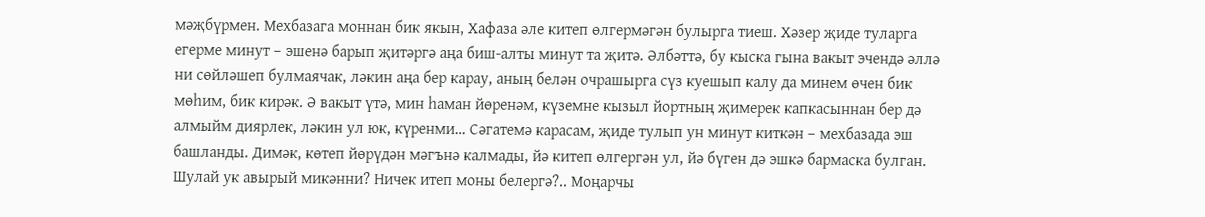мәҗбүрмен. Мехбазага моннан бик якын, Хафаза әле китеп өлгермәгән булырга тиеш. Хәзер җиде туларга егерме минут – эшенә барып җитәргә аңа биш-алты минут та җитә. Әлбәттә, бу кыска гына вакыт эчендә әллә ни сөйләшеп булмаячак, ләкин аңа бер карау, аның белән очрашырга сүз куешып калу да минем өчен бик мөһим, бик кирәк. Ә вакыт үтә, мин һаман йөренәм, күземне кызыл йортның җимерек капкасыннан бер дә алмыйм диярлек, ләкин ул юк, күренми… Сәгатемә карасам, җиде тулып ун минут киткән – мехбазада эш башланды. Димәк, көтеп йөрүдән мәгънә калмады, йә китеп өлгергән ул, йә бүген дә эшкә бармаска булган. Шулай ук авырый микәнни? Ничек итеп моны белергә?.. Моңарчы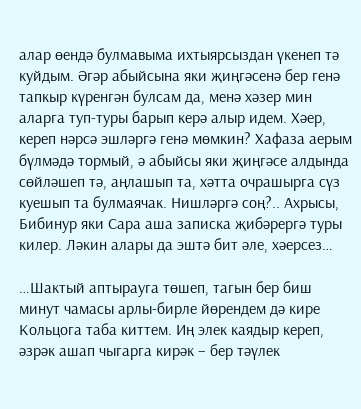алар өендә булмавыма ихтыярсыздан үкенеп тә куйдым. Әгәр абыйсына яки җиңгәсенә бер генә тапкыр күренгән булсам да, менә хәзер мин аларга туп-туры барып керә алыр идем. Хәер, кереп нәрсә эшләргә генә мөмкин? Хафаза аерым бүлмәдә тормый, ә абыйсы яки җиңгәсе алдында сөйләшеп тә, аңлашып та, хәтта очрашырга сүз куешып та булмаячак. Нишләргә соң?.. Ахрысы, Бибинур яки Сара аша записка җибәрергә туры килер. Ләкин алары да эштә бит әле, хәерсез…

…Шактый аптырауга төшеп, тагын бер биш минут чамасы арлы-бирле йөрендем дә кире Кольцога таба киттем. Иң элек каядыр кереп, әзрәк ашап чыгарга кирәк – бер тәүлек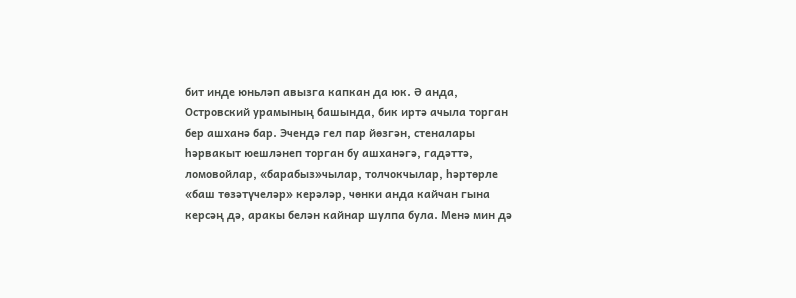бит инде юньләп авызга капкан да юк. Ә анда, Островский урамының башында, бик иртә ачыла торган бер ашханә бар. Эчендә гел пар йөзгән, стеналары һәрвакыт юешләнеп торган бу ашханәгә, гадәттә, ломовойлар, «барабыз»чылар, толчокчылар, һәртөрле «баш төзәтүчеләр» керәләр, чөнки анда кайчан гына керсәң дә, аракы белән кайнар шулпа була. Менә мин дә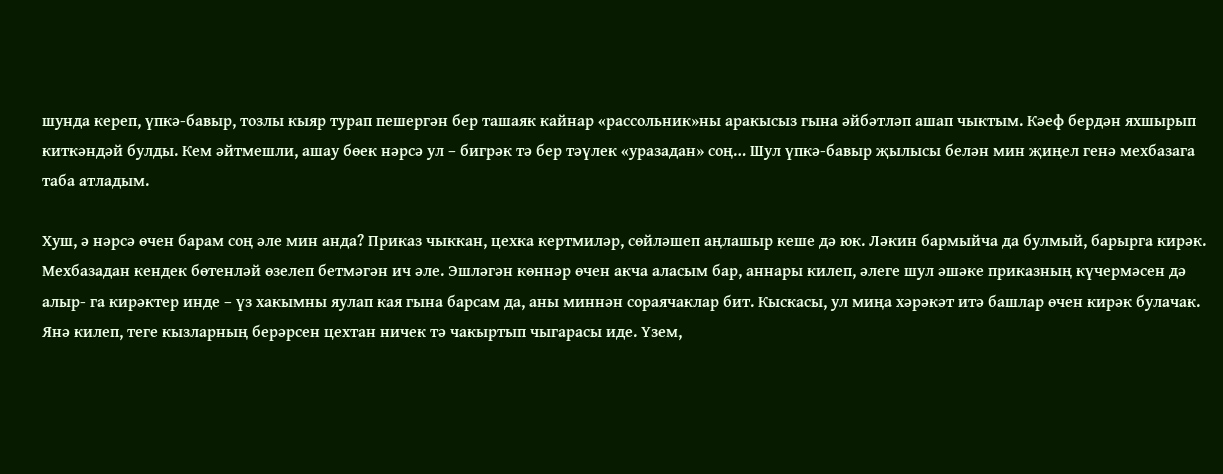шунда кереп, үпкә-бавыр, тозлы кыяр турап пешергән бер ташаяк кайнар «рассольник»ны аракысыз гына әйбәтләп ашап чыктым. Кәеф бердән яхшырып киткәндәй булды. Кем әйтмешли, ашау бөек нәрсә ул – бигрәк тә бер тәүлек «уразадан» соң… Шул үпкә-бавыр җылысы белән мин җиңел генә мехбазага таба атладым.

Хуш, ә нәрсә өчен барам соң әле мин анда? Приказ чыккан, цехка кертмиләр, сөйләшеп аңлашыр кеше дә юк. Ләкин бармыйча да булмый, барырга кирәк. Мехбазадан кендек бөтенләй өзелеп бетмәгән ич әле. Эшләгән көннәр өчен акча аласым бар, аннары килеп, әлеге шул әшәке приказның күчермәсен дә алыр- га кирәктер инде – үз хакымны яулап кая гына барсам да, аны миннән сораячаклар бит. Кыскасы, ул миңа хәрәкәт итә башлар өчен кирәк булачак. Янә килеп, теге кызларның берәрсен цехтан ничек тә чакыртып чыгарасы иде. Үзем,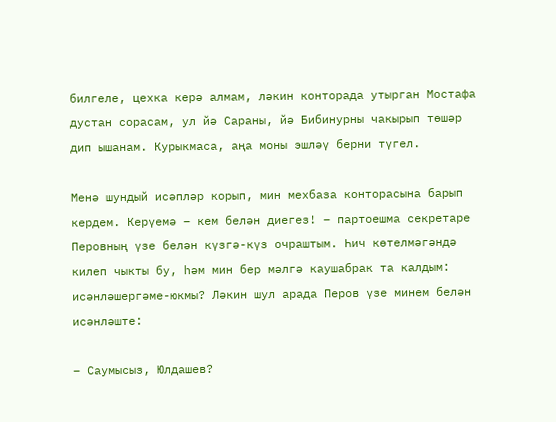билгеле, цехка керә алмам, ләкин конторада утырган Мостафа дустан сорасам, ул йә Сараны, йә Бибинурны чакырып төшәр дип ышанам. Курыкмаса, аңа моны эшләү берни түгел.

Менә шундый исәпләр корып, мин мехбаза конторасына барып кердем. Керүемә – кем белән диегез! – партоешма секретаре Перовның үзе белән күзгә-күз очраштым. Һич көтелмәгәндә килеп чыкты бу, һәм мин бер мәлгә каушабрак та калдым: исәнләшергәме-юкмы? Ләкин шул арада Перов үзе минем белән исәнләште:

– Саумысыз, Юлдашев?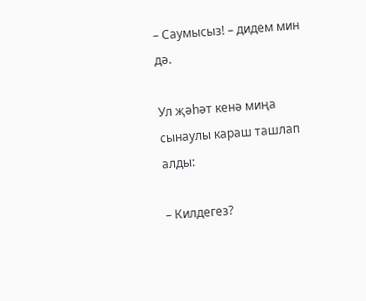– Саумысыз! – дидем мин дә.

Ул җәһәт кенә миңа сынаулы караш ташлап алды:

– Килдегез?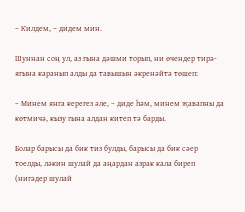– Килдем, – дидем мин.

Шуннан соң ул, аз гына дәшми торып, ни өчендер тирә-ягына каранып алды да тавышын әкренәйтә төшеп:

– Минем янга керегез әле, – диде һәм, минем җавапны да көтмичә, кызу гына алдан китеп тә барды.

Болар барысы да бик тиз булды, барысы да бик сәер тоелды, ләкин шулай да аңардан азрак кала биреп (нигәдер шулай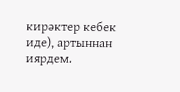кирәктер кебек иде), артыннан иярдем.